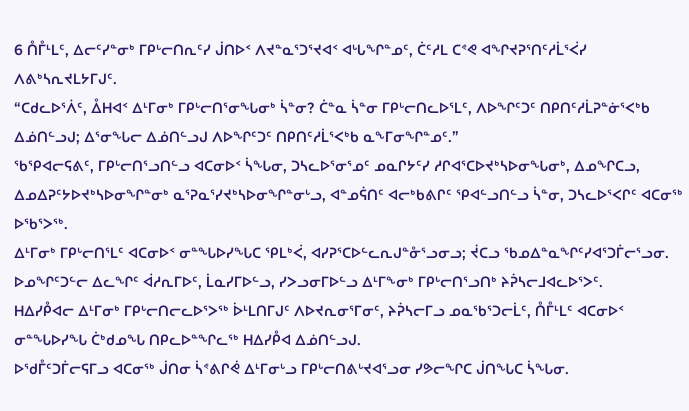6 ᑍᒤᒻᒪᑦ, ᐃᓕᑦᓯᓐᓂᒃ ᒥᑭᒡᓕᑎᕆᑦᓯ ᒎᑎᐅᑉ ᐱᔪᓐᓇᕐᑐᕐᔪᐊᑉ ᐊᒡᒐᖏᓐᓄᑦ, ᑖᑦᓱᒪ ᑕᕝᕙ ᐊᖏᔪᕈᕐᑎᑦᓱᒫᕐᐹᓯ ᐱᕕᒃᓴᕆᔪᒪᔭᒥᒍᑦ.
“ᑕᑯᓚᐅᕐᐲᑦ, ᐂᕼᐊᑉ ᐃᒻᒥᓂᒃ ᒥᑭᒡᓕᑎᕐᓂᖓᓂᒃ ᓵᓐᓂ? ᑖᓐᓇ ᓵᓐᓂ ᒥᑭᒡᓕᑎᓚᐅᕐᒪᑦ, ᐱᐅᖏᑦᑐᑦ ᑎᑭᑎᑦᓱᒫᕈᓐᓃᕐᐸᒃᑲ ᐃᓅᑎᓪᓗᒍ; ᐃᕐᓂᖓᓕ ᐃᓅᑎᓪᓗᒍ ᐱᐅᖏᑦᑐᑦ ᑎᑭᑎᑦᓱᒫᕐᐸᒃᑲ ᓇᖕᒥᓂᖏᓐᓄᑦ.”
ᖃᕿᐊᓕᕋᕕᑦ, ᒥᑭᒡᓕᑎᕐᓗᑎᓪᓗ ᐊᑕᓂᐅᑉ ᓵᖓᓂ, ᑐᓴᓚᐅᕐᓂᕐᓄᑦ ᓄᓇᒋᔭᑦᓯ ᓱᒋᐊᕐᑕᐅᔪᒃᓴᐅᓂᖓᓂᒃ, ᐃᓄᖏᑕᓗ, ᐃᓄᐃᕈᑦᔭᐅᔪᒃᓴᐅᓂᖏᓐᓂᒃ ᓇᕐᕈᓇᕐᓯᔪᒃᓴᐅᓂᖏᓐᓂᒡᓗ, ᐊᓐᓄᕌᑎᑦ ᐊᓕᒃᑲᕕᒋᑦ ᕿᐊᓪᓗᑎᓪᓗ ᓵᓐᓂ, ᑐᓴᓚᐅᕐᐸᒋᑦ ᐊᑕᓂᖅ ᐅᖃᕐᐳᖅ.
ᐃᒻᒥᓂᒃ ᒥᑭᒡᓕᑎᕐᒪᑦ ᐊᑕᓂᐅᑉ ᓂᓐᖓᐅᓯᖓᑕ ᕿᒪᒃᐹ, ᐊᓯᕈᕐᑕᐅᓪᓚᕆᒍᓐᓁᕐᓗᓂᓗ; ᔫᑕᓗ ᖃᓄᐃᓐᓇᖏᑦᓯᐊᕐᑐᒦᓕᕐᓗᓂ.
ᐅᓄᖏᑦᑐᓪᓕ ᐃᓚᖏᑦ ᐋᓱᕆᒥᐅᑦ, ᒫᓇᓯᒥᐅᓪᓗ, ᓯᐳᓗᓂᒥᐅᓪᓗ ᐃᒻᒥᖕᓂᒃ ᒥᑭᒡᓕᑎᕐᓗᑎᒃ ᔨᕉᓴᓕᒧᐊᓚᐅᕐᐳᑦ.
ᕼᐃᓯᑬᐊᓕ ᐃᒻᒥᓂᒃ ᒥᑭᒡᓕᑎᓕᓚᐅᕐᐳᖅ ᐆᒻᒪᑎᒥᒍᑦ ᐱᐅᔪᕆᓂᕐᒥᓂᑦ, ᔨᕉᓴᓕᒥᓗ ᓄᓇᖃᕐᑐᓕᒫᑦ, ᑍᒤᒻᒪᑦ ᐊᑕᓂᐅᑉ ᓂᓐᖓᐅᓯᖓ ᑖᒃᑯᓄᖓ ᑎᑭᓚᐅᓐᖏᓚᖅ ᕼᐃᓯᑬᐊ ᐃᓅᑎᓪᓗᒍ.
ᐅᖁᒤᑦᑐᒦᓕᕋᒥᓗ ᐊᑕᓂᖅ ᒎᑎᓂ ᓵᕝᕕᒋᕚ ᐃᒻᒥᓂᒡᓗ ᒥᑭᒡᓕᑎᕕᒡᔪᐊᕐᓗᓂ ᓯᕗᓕᖏᑕ ᒎᑎᖓᑕ ᓵᖓᓂ.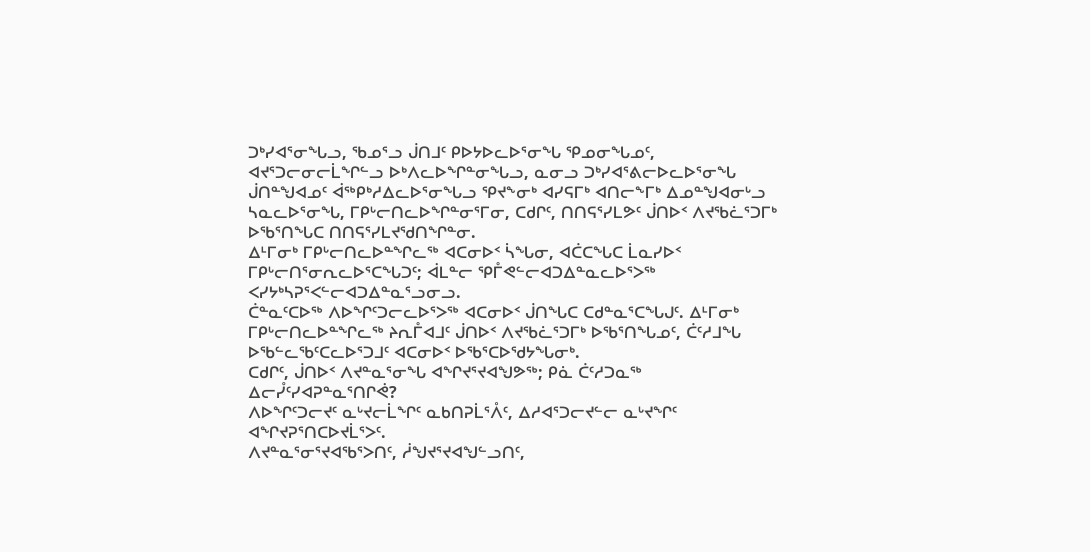ᑐᒃᓯᐊᕐᓂᖓᓗ, ᖃᓄᕐᓗ ᒎᑎᒧᑦ ᑭᐅᔭᐅᓚᐅᕐᓂᖓ ᕿᓄᓂᖓᓄᑦ, ᐊᔪᕐᑐᓕᓂᓕᒫᖏᓪᓗ ᐅᒃᐱᓚᐅᖏᓐᓂᖓᓗ, ᓇᓂᓗ ᑐᒃᓯᐊᕐᕕᓕᐅᓚᐅᕐᓂᖓ ᒎᑎᓐᖑᐊᓄᑦ ᐋᖅᑭᒃᓱᐃᓚᐅᕐᓂᖓᓗ ᕿᔪᖕᓂᒃ ᐊᓯᕋᒥᒃ ᐊᑎᓕᖕᒥᒃ ᐃᓄᓐᖑᐊᓂᒡᓗ ᓴᓇᓚᐅᕐᓂᖓ, ᒥᑭᒡᓕᑎᓚᐅᖏᓐᓂᕐᒥᓂ, ᑕᑯᒋᑦ, ᑎᑎᕋᕐᓯᒪᕗᑦ ᒎᑎᐅᑉ ᐱᔪᖃᓛᕐᑐᒥᒃ ᐅᖃᕐᑎᖓᑕ ᑎᑎᕋᕐᓯᒪᔪᖁᑎᖏᓐᓂ.
ᐃᒻᒥᓂᒃ ᒥᑭᒡᓕᑎᓚᐅᓐᖏᓚᖅ ᐊᑕᓂᐅᑉ ᓵᖓᓂ, ᐊᑖᑕᖓᑕ ᒫᓇᓯᐅᑉ ᒥᑭᒡᓕᑎᕐᓂᕆᓚᐅᕐᑕᖓᑐᑦ; ᐋᒪᓐᓕ ᕿᒤᕙᓪᓕᐊᑐᐃᓐᓇᓚᐅᕐᐳᖅ ᐸᓯᔭᒃᓴᕈᕐᐸᓪᓕᐊᑐᐃᓐᓇᕐᓗᓂᓗ.
ᑖᓐᓇᑦᑕᐅᖅ ᐱᐅᖏᑦᑐᓕᓚᐅᕐᐳᖅ ᐊᑕᓂᐅᑉ ᒎᑎᖓᑕ ᑕᑯᓐᓇᕐᑕᖓᒍᑦ. ᐃᒻᒥᓂᒃ ᒥᑭᒡᓕᑎᓚᐅᓐᖏᓚᖅ ᔨᕆᒤᐊᒧᑦ ᒎᑎᐅᑉ ᐱᔪᖃᓛᕐᑐᒥᒃ ᐅᖃᕐᑎᖓᓄᑦ, ᑖᑦᓱᒧᖓ ᐅᖃᓪᓚᖃᑦᑕᓚᐅᕐᑐᒧᑦ ᐊᑕᓂᐅᑉ ᐅᖃᕐᑕᐅᖁᔭᖓᓂᒃ.
ᑕᑯᒋᑦ, ᒎᑎᐅᑉ ᐱᔪᓐᓇᕐᓂᖓ ᐊᖏᔪᕐᔪᐊᖑᕗᖅ; ᑭᓈ ᑖᑦᓱᑐᓇᖅ ᐃᓕᓮᑦᓯᐊᕈᓐᓇᕐᑎᒋᕚ?
ᐱᐅᖏᑦᑐᓕᔪᑦ ᓇᒡᔪᓕᒫᖏᑦ ᓇᑲᑎᕈᒫᕐᐰᑦ, ᐃᓱᐊᕐᑐᓕᔪᓪᓕ ᓇᒡᔪᖏᑦ ᐊᖏᔪᕈᕐᑎᑕᐅᔪᒫᕐᐳᑦ.
ᐱᔪᓐᓇᕐᓂᕐᔪᐊᖃᕐᐳᑎᑦ, ᓲᖑᔪᕐᔪᐊᖑᓪᓗᑎᑦ,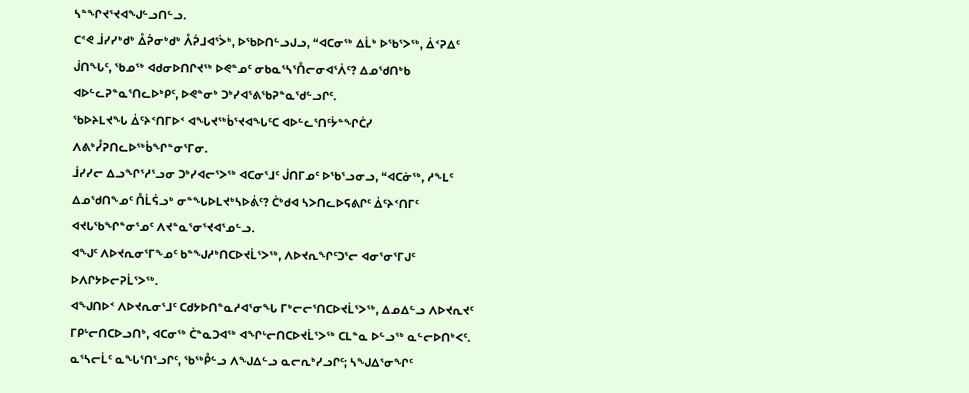ᓴᓐᖏᔪᕐᔪᐊᖑᓪᓗᑎᓪᓗ.
ᑕᕝᕙ ᒨᓯᓯᒃᑯᒃ ᐂᕉᓂᒃᑯᒃ ᐰᕉᒧᐊᕐᐴᒃ, ᐅᖃᐅᑎᓪᓗᒍᓗ, “ᐊᑕᓂᖅ ᐃᒫᒃ ᐅᖃᕐᐳᖅ, ᐄᑉᕈᐃᑦ ᒎᑎᖓᑦ, ᖃᓄᖅ ᐊᑯᓂᐅᑎᒋᔪᖅ ᐅᕙᓐᓄᑦ ᓂᑲᓇᕐᓴᕐᑍᓕᓂᐊᕐᐲᑦ? ᐃᓄᖁᑎᒃᑲ ᐊᐅᓪᓚᕈᓐᓇᕐᑎᓚᐅᒃᑭᑦ, ᐅᕙᓐᓂᒃ ᑐᒃᓯᐊᕐᕕᖃᕈᓐᓇᖁᓪᓗᒋᑦ.
ᖃᐅᔨᒪᔪᖓ ᐄᑦᔨᑉᑎᒥᐅᑉ ᐊᖓᔪᖅᑳᕐᔪᐊᖓᑦᑕ ᐊᐅᓪᓚᕐᑎᑦᔮᓐᖏᑖᓯ ᐱᕕᒃᓮᕈᑎᓚᐅᖅᑳᖏᓐᓂᕐᒥᓂ.
ᒨᓯᓯᓕ ᐃᓗᖏᕐᓱᕐᓗᓂ ᑐᒃᓯᐊᓕᕐᐳᖅ ᐊᑕᓂᕐᒧᑦ ᒎᑎᒥᓄᑦ ᐅᖃᕐᓗᓂᓗ, “ᐊᑕᓃᖅ, ᓱᖕᒪᑦ ᐃᓄᖁᑎᖕᓄᑦ ᑍᒫᕌᓗᒃ ᓂᓐᖓᐅᒪᔪᒃᓴᐅᕖᑦ? ᑖᒃᑯᐊ ᓴᐳᑎᓚᐅᕋᕕᒋᑦ ᐄᑦᔨᑉᑎᒥᑦ ᐊᔪᒐᖃᖏᓐᓂᕐᓄᑦ ᐱᔪᓐᓇᕐᓂᕐᔪᐊᕐᓄᓪᓗ.
ᐊᖑᑦ ᐱᐅᔪᕆᓂᕐᒥᖕᓄᑦ ᑲᓐᖑᓱᒃᑎᑕᐅᔪᒫᕐᐳᖅ, ᐱᐅᔪᕆᖏᑦᑐᕐᓕ ᐊᓂᕐᓂᕐᒥᒍᑦ ᐅᐱᒋᔭᐅᓕᕈᒫᕐᐳᖅ.
ᐊᖑᑎᐅᑉ ᐱᐅᔪᕆᓂᕐᒧᑦ ᑕᑯᔭᐅᑎᓐᓇᓱᐊᕐᓂᖓ ᒥᒃᓕᓕᕐᑎᑕᐅᔪᒫᕐᐳᖅ, ᐃᓄᐃᓪᓗ ᐱᐅᔪᕆᔪᑦ ᒥᑭᒡᓕᑎᑕᐅᓗᑎᒃ, ᐊᑕᓂᖅ ᑖᓐᓇᑐᐊᖅ ᐊᖏᒡᓕᑎᑕᐅᔪᒫᕐᐳᖅ ᑕᒪᓐᓇ ᐅᓪᓗᖅ ᓇᓪᓕᐅᑎᒃᐸᑦ.
ᓇᕐᓴᓕᒫᑦ ᓇᖓᕐᑎᕐᓗᒋᑦ, ᖃᖅᑬᓪᓗ ᐱᖑᐃᓪᓗ ᓇᓕᕆᒃᓯᓗᒋᑦ; ᓴᖑᐃᕐᓂᖏᑦ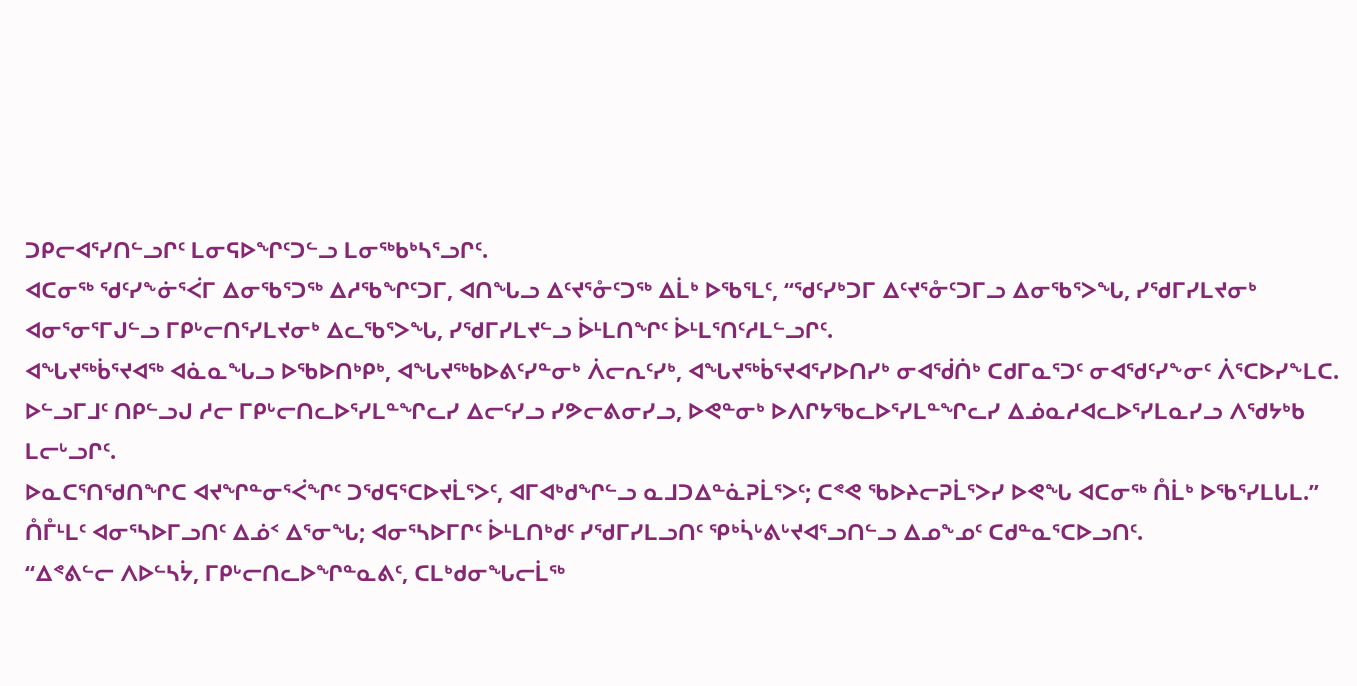ᑐᑭᓕᐊᕐᓯᑎᓪᓗᒋᑦ ᒪᓂᕋᐅᖏᑦᑐᓪᓗ ᒪᓂᖅᑲᒃᓴᕐᓗᒋᑦ.
ᐊᑕᓂᖅ ᖁᑦᓯᖕᓃᕐᐹᒥ ᐃᓂᖃᕐᑐᖅ ᐃᓱᖃᖏᑦᑐᒥ, ᐊᑎᖓᓗ ᐃᑦᔪᕐᓁᑦᑐᖅ ᐃᒫᒃ ᐅᖃᕐᒪᑦ, “ᖁᑦᓯᒃᑐᒥ ᐃᑦᔪᕐᓁᑦᑐᒥᓗ ᐃᓂᖃᕐᐳᖓ, ᓯᖁᒥᓯᒪᔪᓂᒃ ᐊᓂᕐᓂᕐᒥᒍᓪᓗ ᒥᑭᒡᓕᑎᕐᓯᒪᔪᓂᒃ ᐃᓚᖃᕐᐳᖓ, ᓯᖁᒥᓯᒪᔪᓪᓗ ᐆᒻᒪᑎᖏᑦ ᐆᒻᒪᕐᑎᑦᓱᒪᓪᓗᒋᑦ.
ᐊᖓᔪᖅᑳᕐᔪᐊᖅ ᐊᓈᓇᖓᓗ ᐅᖃᐅᑎᒃᑭᒃ, ᐊᖓᔪᖅᑲᐅᕕᑦᓯᓐᓂᒃ ᐲᓕᕆᑦᓯᒃ, ᐊᖓᔪᖅᑳᕐᔪᐊᕐᓯᐅᑎᓯᒃ ᓂᐊᖂᑏᒃ ᑕᑯᒥᓇᕐᑐᑦ ᓂᐊᖁᑦᓯᖕᓂᑦ ᐲᕐᑕᐅᓯᖕᒪᑕ.
ᐅᓪᓗᒥᒧᑦ ᑎᑭᓪᓗᒍ ᓱᓕ ᒥᑭᒡᓕᑎᓚᐅᕐᓯᒪᓐᖏᓚᓯ ᐃᓕᑦᓯᓗ ᓯᕗᓕᕕᓂᓯᓗ, ᐅᕙᓐᓂᒃ ᐅᐱᒋᔭᖃᓚᐅᕐᓯᒪᓐᖏᓚᓯ ᐃᓅᓇᓱᐊᓚᐅᕐᓯᒪᓇᓯᓗ ᐱᖁᔭᒃᑲ ᒪᓕᒡᓗᒋᑦ.
ᐅᓇᑕᕐᑎᖁᑎᖏᑕ ᐊᔪᖏᓐᓂᕐᐹᖏᑦ ᑐᖁᕋᕐᑕᐅᔪᒫᕐᐳᑦ, ᐊᒥᐊᒃᑯᖏᓪᓗ ᓇᒧᑐᐃᓐᓈᕈᒫᕐᐳᑦ; ᑕᕝᕙ ᖃᐅᔨᓕᕈᒫᕐᐳᓯ ᐅᕙᖓ ᐊᑕᓂᖅ ᑍᒫᒃ ᐅᖃᕐᓯᒪᒐᒪ.”
ᑍᒤᒻᒪᑦ ᐊᓂᕐᓴᐅᒥᓗᑎᑦ ᐃᓅᑉ ᐃᕐᓂᖓ; ᐊᓂᕐᓴᐅᒥᒋᑦ ᐆᒻᒪᑎᒃᑯᑦ ᓯᖁᒥᓯᒪᓗᑎᑦ ᕿᒃᓵᒡᕕᒡᔪᐊᕐᓗᑎᓪᓗ ᐃᓄᖕᓄᑦ ᑕᑯᓐᓇᕐᑕᐅᓗᑎᑦ.
“ᐃᕝᕕᓪᓕ ᐱᐅᓪᓴᔮ, ᒥᑭᒡᓕᑎᓚᐅᖏᓐᓇᕕᑦ, ᑕᒪᒃᑯᓂᖓᓕᒫᖅ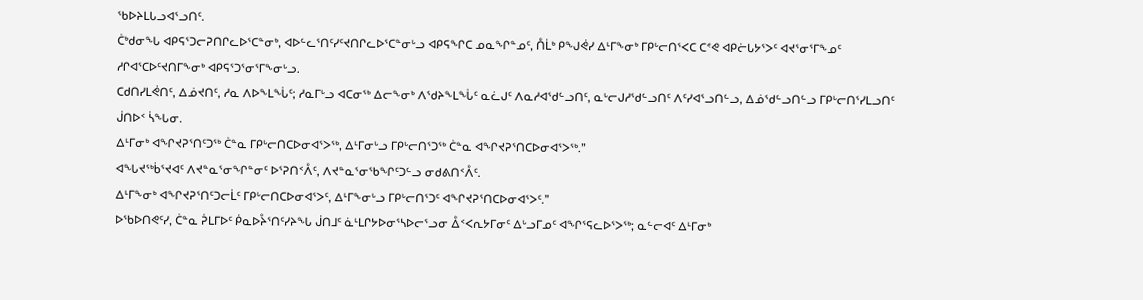ᖃᐅᔨᒪᒐᓗᐊᕐᓗᑎᑦ.
ᑖᒃᑯᓂᖓ ᐊᑭᕋᕐᑐᓕᕈᑎᒋᓚᐅᕐᑕᓐᓂᒃ, ᐊᐅᓪᓚᕐᑎᑦᓯᑦᔪᑎᒋᓚᐅᕐᑕᓐᓂᒡᓗ ᐊᑭᕋᖏᑕ ᓄᓇᖏᓐᓄᑦ, ᑍᒫᒃ ᑭᖑᕚᓯ ᐃᒻᒥᖕᓂᒃ ᒥᑭᒡᓕᑎᕐᐸᑕ ᑕᕝᕙ ᐊᑭᓖᒐᔭᕐᐳᑦ ᐊᔪᕐᓂᕐᒥᖕᓄᑦ ᓱᒋᐊᕐᑕᐅᑦᔪᑎᒥᖕᓂᒃ ᐊᑭᕋᕐᑐᕐᓂᕐᒥᖕᓂᒡᓗ.
ᑕᑯᑎᓯᒪᕚᑎᑦ, ᐃᓅᔪᑎᑦ, ᓱᓇ ᐱᐅᖕᒪᖔᑦ; ᓱᓇᒥᒡᓗ ᐊᑕᓂᖅ ᐃᓕᖕᓂᒃ ᐱᖁᔨᖕᒪᖔᑦ ᓇᓛᒍᑦ ᐱᓇᓱᐊᖁᓪᓗᑎᑦ, ᓇᒡᓕᒍᓱᖁᓪᓗᑎᑦ ᐱᑦᓯᐊᕐᓗᑎᓪᓗ, ᐃᓅᖁᓪᓗᑎᓪᓗ ᒥᑭᒡᓕᑎᕐᓯᒪᓗᑎᑦ ᒎᑎᐅᑉ ᓵᖓᓂ.
ᐃᒻᒥᓂᒃ ᐊᖏᔪᕈᕐᑎᑦᑐᖅ ᑖᓐᓇ ᒥᑭᒡᓕᑎᑕᐅᓂᐊᕐᐳᖅ, ᐃᒻᒥᓂᒡᓗ ᒥᑭᒡᓕᑎᕐᑐᖅ ᑖᓐᓇ ᐊᖏᔪᕈᕐᑎᑕᐅᓂᐊᕐᐳᖅ.”
ᐊᖓᔪᖅᑳᕐᔪᐊᑦ ᐱᔪᓐᓇᕐᓂᖏᓐᓂᑦ ᐅᕐᕈᑎᑉᐰᑦ, ᐱᔪᓐᓇᕐᓂᖃᖏᑦᑐᓪᓗ ᓂᑯᕕᑎᑉᐰᑦ.
ᐃᒻᒥᖕᓂᒃ ᐊᖏᔪᕈᕐᑎᑦᑐᓕᒫᑦ ᒥᑭᒡᓕᑎᑕᐅᓂᐊᕐᐳᑦ, ᐃᒻᒥᖕᓂᒡᓗ ᒥᑭᒡᓕᑎᕐᑐᑦ ᐊᖏᔪᕈᕐᑎᑕᐅᓂᐊᕐᐳᑦ.”
ᐅᖃᐅᑎᕙᑦᓯ, ᑖᓐᓇ ᕉᒪᒥᐅᑦ ᑮᓇᐅᔧᕐᑎᑦᓯᔨᖓ ᒎᑎᒧᑦ ᓈᒻᒪᒋᔭᐅᓂᕐᓴᐅᓕᕐᓗᓂ ᐂᑉᐸᕆᔭᒥᓂᑦ ᐃᒡᓗᒥᓄᑦ ᐊᖏᕐᕋᓚᐅᕐᐳᖅ; ᓇᓪᓕᐊᑦ ᐃᒻᒥᓂᒃ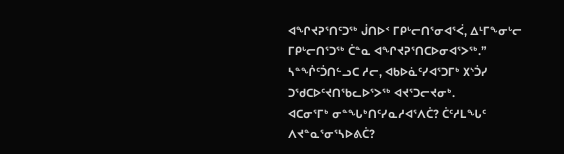ᐊᖏᔪᕈᕐᑎᑦᑐᖅ ᒎᑎᐅᑉ ᒥᑭᒡᓕᑎᕐᓂᐊᕐᐹ, ᐃᒻᒥᖕᓂᒡᓕ ᒥᑭᒡᓕᑎᕐᑐᖅ ᑖᓐᓇ ᐊᖏᔪᕈᕐᑎᑕᐅᓂᐊᕐᐳᖅ.”
ᓴᓐᖐᑦᑑᑎᓪᓗᑕ ᓱᓕ, ᐊᑲᐅᓈᑦᓯᐊᕐᑐᒥᒃ ᙭ᔅᑑᓯ ᑐᖁᑕᐅᑦᔪᑎᖃᓚᐅᕐᐳᖅ ᐊᔪᕐᑐᓕᔪᓂᒃ.
ᐊᑕᓂᕐᒥᒃ ᓂᓐᖓᒃᑎᑦᓯᓇᓱᐊᕐᐱᑖ? ᑖᑦᓱᒪᖓᑦ ᐱᔪᓐᓇᕐᓂᕐᓴᐅᕕᑖ?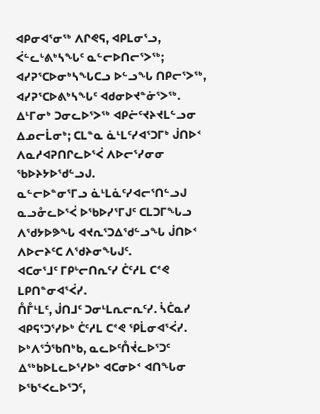ᐊᑭᓂᐊᕐᓂᖅ ᐱᒋᕙᕋ, ᐊᑭᒪᓂᕐᓗ, ᐹᓪᓚᒡᕕᒃᓴᖓᑦ ᓇᓪᓕᐅᑎᓕᕐᐳᖅ; ᐊᓯᕈᕐᑕᐅᓂᒃᓴᖓᑕᓗ ᐅᓪᓗᖓ ᑎᑭᓕᕐᐳᖅ, ᐊᓯᕈᕐᑕᐅᕕᒃᓴᖓᑦ ᐊᑯᓂᐅᔪᓐᓃᕐᐳᖅ.
ᐃᒻᒥᓂᒃ ᑐᓂᓚᐅᕐᐳᖅ ᐊᑭᓖᑦᔪᔨᔪᒪᓪᓗᓂ ᐃᓄᓕᒫᓂᒃ; ᑕᒪᓐᓇ ᓈᒻᒪᑦᓯᐊᕐᑐᒥᒃ ᒎᑎᐅᑉ ᐱᓇᓱᐊᕈᑎᒋᓚᐅᕐᐹ ᐱᐅᓕᕐᓯᓂᓂ ᖃᐅᔨᔭᐅᖁᓪᓗᒍ.
ᓇᓪᓕᐅᓐᓂᕐᒥᓗ ᓈᒻᒪᓈᑦᓯᐊᓕᕐᑎᓪᓗᒍ ᓇᓗᓁᓚᐅᕐᐹ ᐅᖃᐅᓯᕐᒥᒍᑦ ᑕᒪᑐᒥᖓᓗ ᐱᖁᔭᐅᕗᖓ ᐊᔪᕆᕐᑐᐃᖁᓪᓗᖓ ᒎᑎᐅᑉ ᐱᐅᓕᔨᑦᑕ ᐱᖁᔨᓂᖓᒍᑦ.
ᐊᑕᓂᕐᒧᑦ ᒥᑭᒡᓕᑎᕆᑦᓯ ᑖᑦᓱᒪ ᑕᕝᕙ ᒪᑭᑎᓐᓂᐊᕐᐹᓯ.
ᑍᒤᒻᒪᑦ, ᒎᑎᒧᑦ ᑐᓂᒻᒪᕆᓕᕆᑦᓯ. ᓵᑖᓇᓯ ᐊᑭᕋᕐᑐᕐᓯᐅᒃ ᑖᑦᓱᒪ ᑕᕝᕙ ᕿᒫᓂᐊᕐᐹᓯ.
ᐅᒃᐱᕐᑑᖃᑎᒃᑲ, ᓇᓚᐅᑦᑍᔫᓚᐅᕐᑐᑦ ᐃᖅᑲᐅᒪᓚᐅᕐᓯᐅᒃ ᐊᑕᓂᐅᑉ ᐊᑎᖓᓂ ᐅᖃᕐᐸᓚᐅᕐᑐᑦ,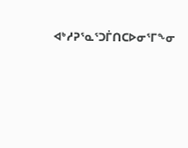ᐊᒃᓱᕈᕐᓇᕐᑐᒦᑎᑕᐅᓂᕐᒥᖕᓂ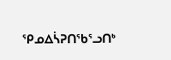ᕿᓄᐃᓵᕈᑎᖃᕐᓗᑎᒃ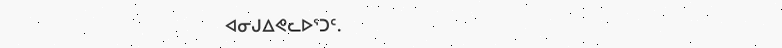ᐊᓂᒍᐃᕙᓚᐅᕐᑐᑦ.